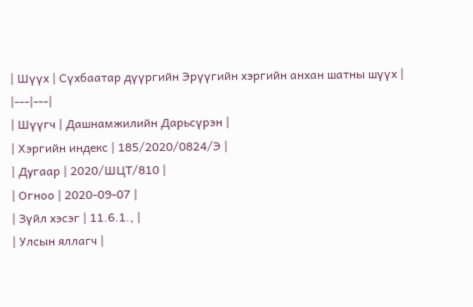| Шүүх | Сүхбаатар дүүргийн Эрүүгийн хэргийн анхан шатны шүүх |
|---|---|
| Шүүгч | Дашнамжилийн Дарьсүрэн |
| Хэргийн индекс | 185/2020/0824/Э |
| Дугаар | 2020/ШЦТ/810 |
| Огноо | 2020-09-07 |
| Зүйл хэсэг | 11.6.1., |
| Улсын яллагч |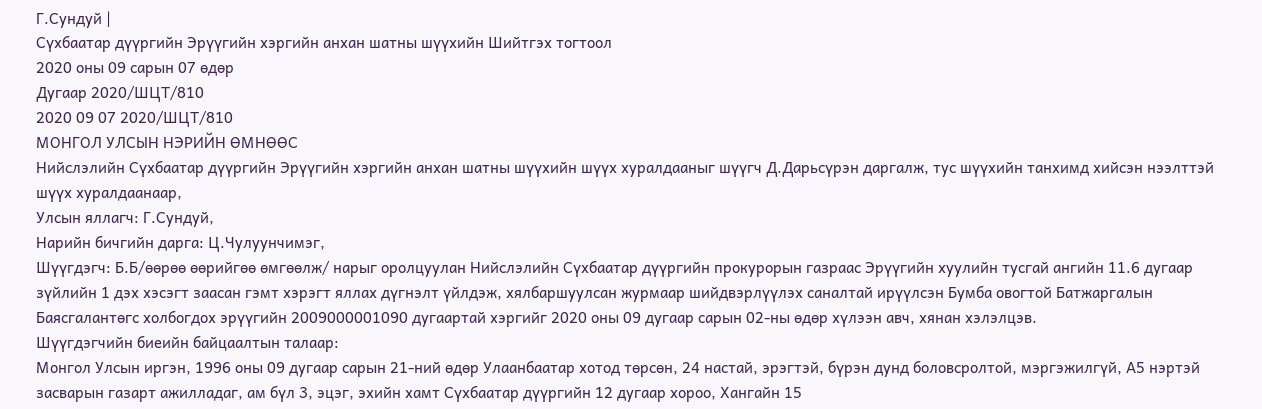Г.Сундуй |
Сүхбаатар дүүргийн Эрүүгийн хэргийн анхан шатны шүүхийн Шийтгэх тогтоол
2020 оны 09 сарын 07 өдөр
Дугаар 2020/ШЦТ/810
2020 09 07 2020/ШЦТ/810
МОНГОЛ УЛСЫН НЭРИЙН ӨМНӨӨС
Нийслэлийн Сүхбаатар дүүргийн Эрүүгийн хэргийн анхан шатны шүүхийн шүүх хуралдааныг шүүгч Д.Дарьсүрэн даргалж, тус шүүхийн танхимд хийсэн нээлттэй шүүх хуралдаанаар,
Улсын яллагч: Г.Сундуй,
Нарийн бичгийн дарга: Ц.Чулуунчимэг,
Шүүгдэгч: Б.Б/өөрөө өөрийгөө өмгөөлж/ нарыг оролцуулан Нийслэлийн Сүхбаатар дүүргийн прокурорын газраас Эрүүгийн хуулийн тусгай ангийн 11.6 дугаар зүйлийн 1 дэх хэсэгт заасан гэмт хэрэгт яллах дүгнэлт үйлдэж, хялбаршуулсан журмаар шийдвэрлүүлэх саналтай ирүүлсэн Бумба овогтой Батжаргалын Баясгалантөгс холбогдох эрүүгийн 2009000001090 дугаартай хэргийг 2020 оны 09 дугаар сарын 02-ны өдөр хүлээн авч, хянан хэлэлцэв.
Шүүгдэгчийн биеийн байцаалтын талаар:
Монгол Улсын иргэн, 1996 оны 09 дугаар сарын 21-ний өдөр Улаанбаатар хотод төрсөн, 24 настай, эрэгтэй, бүрэн дунд боловсролтой, мэргэжилгүй, А5 нэртэй засварын газарт ажилладаг, ам бүл 3, эцэг, эхийн хамт Сүхбаатар дүүргийн 12 дугаар хороо, Хангайн 15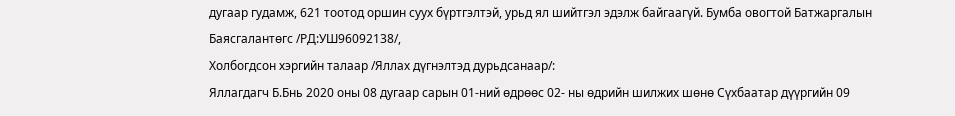дугаар гудамж, 621 тоотод оршин суух бүртгэлтэй, урьд ял шийтгэл эдэлж байгаагүй. Бумба овогтой Батжаргалын Баясгалантөгс /РД:УШ96092138/,
Холбогдсон хэргийн талаар /Яллах дүгнэлтэд дурьдсанаар/:
Яллагдагч Б.Бнь 2020 оны 08 дугаар сарын 01-ний өдрөөс 02- ны өдрийн шилжих шөнө Сүхбаатар дүүргийн 09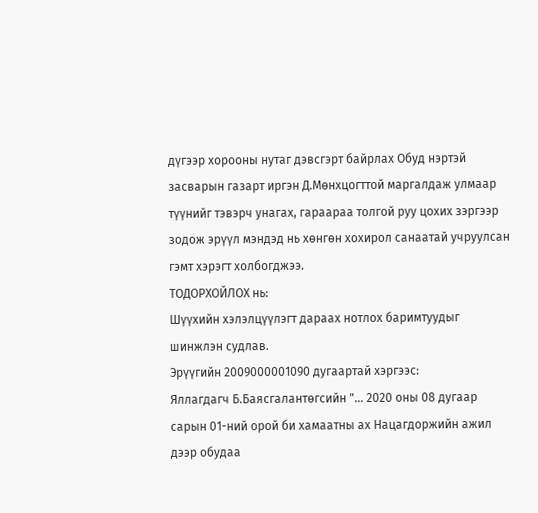дүгээр хорооны нутаг дэвсгэрт байрлах Обуд нэртэй засварын газарт иргэн Д.Мөнхцогттой маргалдаж улмаар түүнийг тэвэрч унагах, гараараа толгой руу цохих зэргээр зодож эрүүл мэндэд нь хөнгөн хохирол санаатай учруулсан гэмт хэрэгт холбогджээ.
ТОДОРХОЙЛОХ нь:
Шүүхийн хэлэлцүүлэгт дараах нотлох баримтуудыг шинжлэн судлав.
Эрүүгийн 2009000001090 дугаартай хэргээс:
Яллагдагч Б.Баясгалантөгсийн "... 2020 оны 08 дугаар сарын 01-ний орой би хамаатны ах Нацагдоржийн ажил дээр обудаа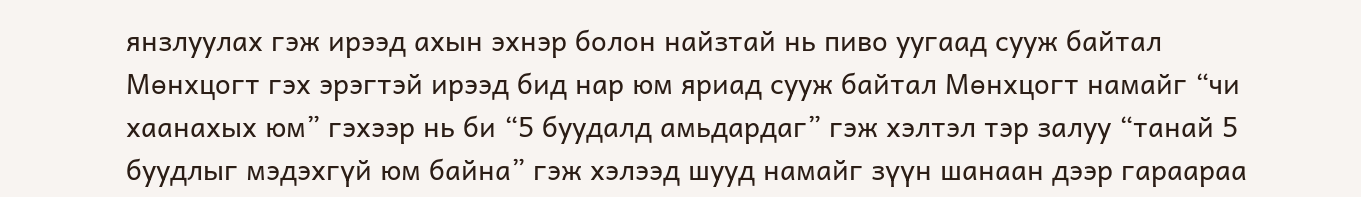янзлуулах гэж ирээд ахын эхнэр болон найзтай нь пиво уугаад сууж байтал Мөнхцогт гэх эрэгтэй ирээд бид нар юм яриад сууж байтал Мөнхцогт намайг “чи хаанахых юм” гэхээр нь би “5 буудалд амьдардаг” гэж хэлтэл тэр залуу “танай 5 буудлыг мэдэхгүй юм байна” гэж хэлээд шууд намайг зүүн шанаан дээр гараараа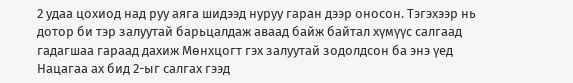2 удаа цохиод над руу аяга шидээд нуруу гаран дээр оносон. Тэгэхээр нь дотор би тэр залуутай барьцалдаж аваад байж байтал хүмүүс салгаад гадагшаа гараад дахиж Мөнхцогт гэх залуутай зодолдсон ба энэ үед Нацагаа ах бид 2-ыг салгах гээд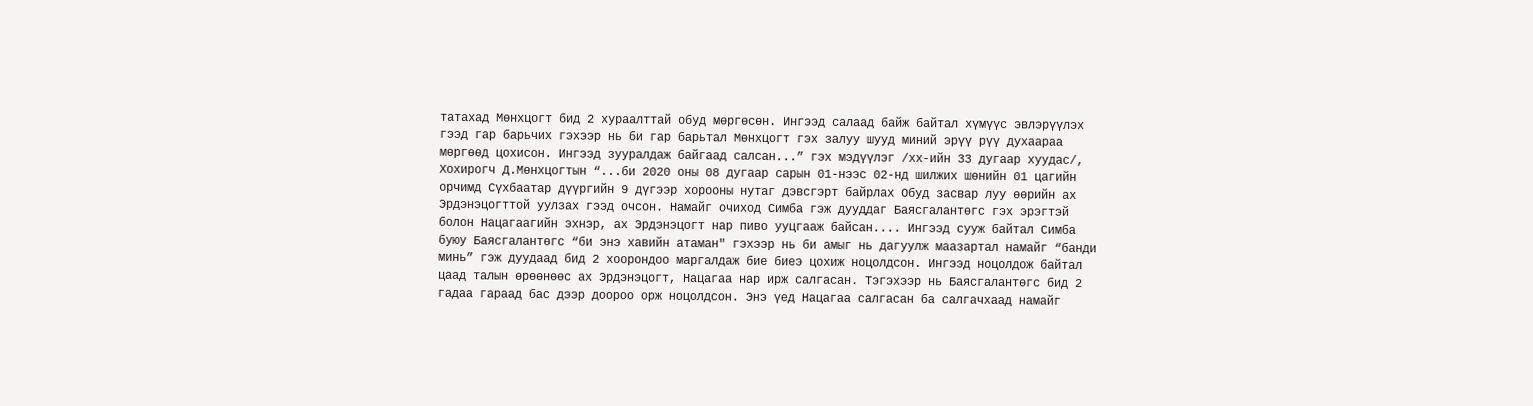татахад Мөнхцогт бид 2 хураалттай обуд мөргөсөн. Ингээд салаад байж байтал хүмүүс эвлэрүүлэх гээд гар барьчих гэхээр нь би гар барьтал Мөнхцогт гэх залуу шууд миний эрүү рүү духаараа мөргөөд цохисон. Ингээд зууралдаж байгаад салсан...” гэх мэдүүлэг /хх-ийн 33 дугаар хуудас/,
Хохирогч Д.Мөнхцогтын “...би 2020 оны 08 дугаар сарын 01-нээс 02-нд шилжих шөнийн 01 цагийн орчимд Сүхбаатар дүүргийн 9 дүгээр хорооны нутаг дэвсгэрт байрлах Обуд засвар луу өөрийн ах Эрдэнэцогттой уулзах гээд очсон. Намайг очиход Симба гэж дууддаг Баясгалантөгс гэх эрэгтэй болон Нацагаагийн эхнэр, ах Эрдэнэцогт нар пиво ууцгааж байсан.... Ингээд сууж байтал Симба буюу Баясгалантөгс “би энэ хавийн атаман" гэхээр нь би амыг нь дагуулж маазартал намайг “банди минь” гэж дуудаад бид 2 хоорондоо маргалдаж бие биеэ цохиж ноцолдсон. Ингээд ноцолдож байтал цаад талын өрөөнөөс ах Эрдэнэцогт, Нацагаа нар ирж салгасан. Тэгэхээр нь Баясгалантөгс бид 2 гадаа гараад бас дээр доороо орж ноцолдсон. Энэ үед Нацагаа салгасан ба салгачхаад намайг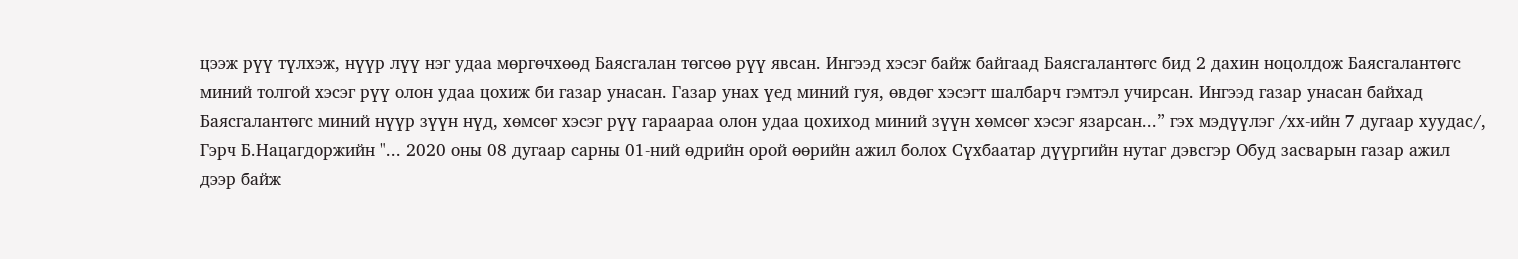цээж рүү түлхэж, нүүр лүү нэг удаа мөргөчхөөд Баясгалан төгсөө рүү явсан. Ингээд хэсэг байж байгаад Баясгалантөгс бид 2 дахин ноцолдож Баясгалантөгс миний толгой хэсэг рүү олон удаа цохиж би газар унасан. Газар унах үед миний гуя, өвдөг хэсэгт шалбарч гэмтэл учирсан. Ингээд газар унасан байхад Баясгалантөгс миний нүүр зүүн нүд, хөмсөг хэсэг рүү гараараа олон удаа цохиход миний зүүн хөмсөг хэсэг язарсан...” гэх мэдүүлэг /хх-ийн 7 дугаар хуудас/,
Гэрч Б.Нацагдоржийн "... 2020 оны 08 дугаар сарны 01-ний өдрийн орой өөрийн ажил болох Сүхбаатар дүүргийн нутаг дэвсгэр Обуд засварын газар ажил дээр байж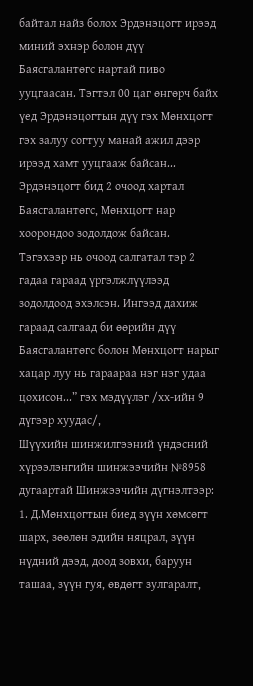байтал найз болох Эрдэнэцогт ирээд миний эхнэр болон дүү Баясгалантөгс нартай пиво ууцгаасан. Тэгтэл 00 цаг өнгөрч байх үед Эрдэнэцогтын дүү гэх Мөнхцогт гэх залуу согтуу манай ажил дээр ирээд хамт ууцгааж байсан... Эрдэнэцогт бид 2 очоод хартал Баясгалантөгс, Мөнхцогт нар хоорондоо зодолдож байсан. Тэгэхээр нь очоод салгатал тэр 2 гадаа гараад үргэлжлүүлээд зодолдоод эхэлсэн. Ингээд дахиж гараад салгаад би өөрийн дүү Баясгалантөгс болон Мөнхцогт нарыг хацар луу нь гараараа нэг нэг удаа цохисон...” гэх мэдүүлэг /хх-ийн 9 дүгээр хуудас/,
Шүүхийн шинжилгээний үндэсний хүрээлэнгийн шинжээчийн №8958 дугаартай Шинжээчийн дүгнэлтээр:
1. Д.Мөнхцогтын биед зүүн хөмсөгт шарх, зөөлөн эдийн няцрал, зүүн нүдний дээд, доод зовхи, баруун ташаа, зүүн гуя, өвдөгт зулгаралт,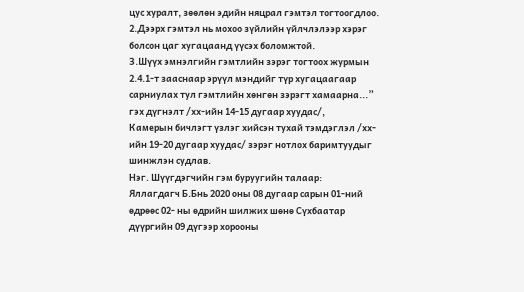цус хуралт, зөөлөн эдийн няцрал гэмтэл тогтоогдлоо.
2.Дээрх гэмтэл нь мохоо зүйлийн үйлчлэлээр хэрэг болсон цаг хугацаанд үүсэх боломжтой.
З.Шүүх эмнэлгийн гэмтлийн зэрэг тогтоох журмын 2.4.1-т зааснаар эрүүл мэндийг түр хугацаагаар сарниулах тул гэмтлийн хөнгөн зэрэгт хамаарна...” гэх дүгнэлт /хх-ийн 14-15 дугаар хуудас/,
Камерын бичлэгт үзлэг хийсэн тухай тэмдэглэл /хх-ийн 19-20 дугаар хуудас/ зэрэг нотлох баримтуудыг шинжлэн судлав.
Нэг. Шүүгдэгчийн гэм буруугийн талаар:
Яллагдагч Б.Бнь 2020 оны 08 дугаар сарын 01-ний өдрөөс 02- ны өдрийн шилжих шөнө Сүхбаатар дүүргийн 09 дүгээр хорооны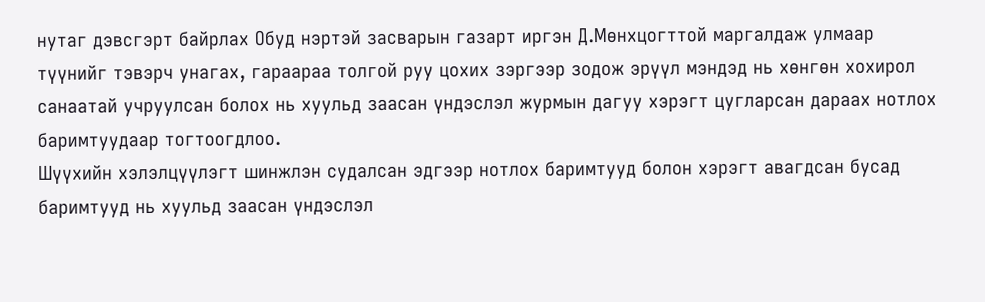нутаг дэвсгэрт байрлах Обуд нэртэй засварын газарт иргэн Д.Мөнхцогттой маргалдаж улмаар түүнийг тэвэрч унагах, гараараа толгой руу цохих зэргээр зодож эрүүл мэндэд нь хөнгөн хохирол санаатай учруулсан болох нь хуульд заасан үндэслэл журмын дагуу хэрэгт цугларсан дараах нотлох баримтуудаар тогтоогдлоо.
Шүүхийн хэлэлцүүлэгт шинжлэн судалсан эдгээр нотлох баримтууд болон хэрэгт авагдсан бусад баримтууд нь хуульд заасан үндэслэл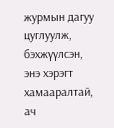журмын дагуу цуглуулж, бэхжүүлсэн, энэ хэрэгт хамааралтай, ач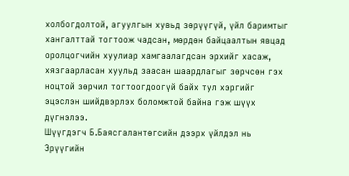холбогдолтой, агуулгын хувьд зөрүүгүй, үйл баримтыг хангалттай тогтоож чадсан, мөрдөн байцаалтын явцад оролцогчийн хуулиар хамгаалагдсан эрхийг хасаж, хязгаарласан хуульд заасан шаардлагыг зөрчсөн гэх ноцтой зөрчил тогтоогдоогүй байх тул хэргийг эцэслэн шийдвэрлэх боломжтой байна гэж шүүх дүгнэлээ.
Шүүгдэгч Б.Баясгалантөгсийн дээрх үйлдэл нь Эрүүгийн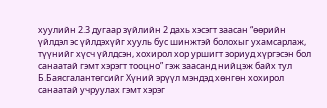хуулийн 2.3 дугаар зүйлийн 2 дахь хэсэгт заасан “өөрийн үйлдэл эс үйлдэхүйг хууль бус шинжтэй болохыг ухамсарлаж, түүнийг хүсч үйлдсэн, хохирол хор уршигт зориуд хүргэсэн бол санаатай гэмт хэрэгт тооцно” гэж заасанд нийцэж байх тул Б.Баясгалантөгсийг Хүний эрүүл мэндэд хөнгөн хохирол санаатай учруулах гэмт хэрэг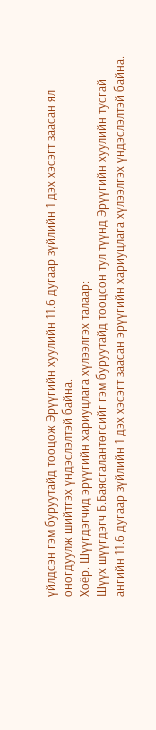үйлдсэн гэм буруутайд тооцож Эрүүгийн хуулийн 11.6 дугаар зүйлийн 1 дэх хэсэгт заасан ял оногдуулж шийтгэх үндэслэлтэй байна.
Хоёр. Шүүгдэгчид эрүүгийн хариуцлага хүлээлгэх талаар:
Шүүх шүүгдэгч Б.Баясгалантөгсийг гэм буруутайд тооцсон тул түүнд Эрүүгийн хуулийн тусгай ангийн 11.6 дугаар зүйлийн 1 дэх хэсэгт заасан эрүүгийн хариуцлага хүлээлгэх үндэслэлтэй байна.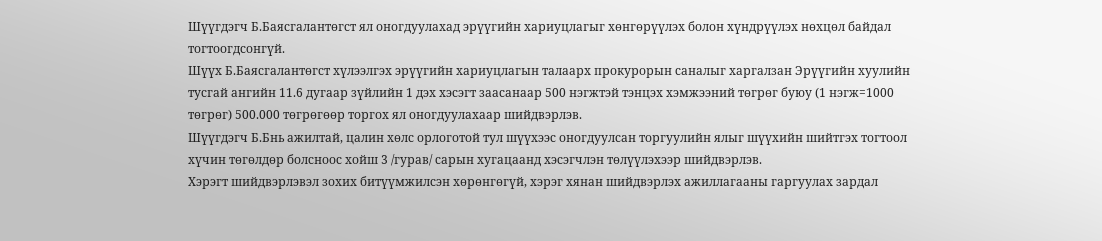Шүүгдэгч Б.Баясгалантөгст ял оногдуулахад эрүүгийн хариуцлагыг хөнгөрүүлэх болон хүндрүүлэх нөхцөл байдал тогтоогдсонгүй.
Шүүх Б.Баясгалантөгст хүлээлгэх эрүүгийн хариуцлагын талаарх прокурорын саналыг харгалзан Эрүүгийн хуулийн тусгай ангийн 11.6 дугаар зүйлийн 1 дэх хэсэгт заасанаар 500 нэгжтэй тэнцэх хэмжээний төгрөг буюу (1 нэгж=1000 төгрөг) 500.000 төгрөгөөр торгох ял оногдуулахаар шийдвэрлэв.
Шүүгдэгч Б.Бнь ажилтай, цалин хөлс орлоготой тул шүүхээс оногдуулсан торгуулийн ялыг шүүхийн шийтгэх тогтоол хүчин төгөлдөр болсноос хойш 3 /гурав/ сарын хугацаанд хэсэгчлэн төлүүлэхээр шийдвэрлэв.
Хэрэгт шийдвэрлэвэл зохих битүүмжилсэн хөрөнгөгүй, хэрэг хянан шийдвэрлэх ажиллагааны гаргуулах зардал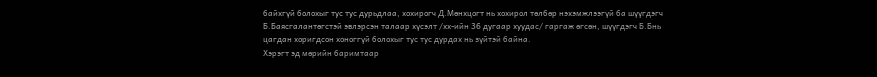байхгүй болохыг тус тус дурьдлаа, хохирогч Д.Мөнхцогт нь хохирол төлбөр нэхэмжлээгүй ба шүүгдэгч Б.Баясгалантөгстэй эвлэрсэн талаар хүсэлт /хх-ийн 36 дугаар хуудас/ гаргаж өгсөн, шүүгдэгч Б.Бнь цагдан хоригдсон хоноггүй болохыг тус тус дурдах нь зүйтэй байна.
Хэрэгт эд мөрийн баримтаар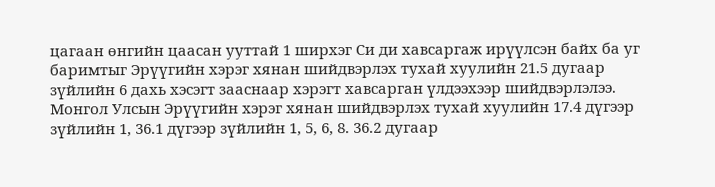цагаан өнгийн цаасан ууттай 1 ширхэг Си ди хавсаргаж ирүүлсэн байх ба уг баримтыг Эрүүгийн хэрэг хянан шийдвэрлэх тухай хуулийн 21.5 дугаар зүйлийн 6 дахь хэсэгт зааснаар хэрэгт хавсарган үлдээхээр шийдвэрлэлээ.
Монгол Улсын Эрүүгийн хэрэг хянан шийдвэрлэх тухай хуулийн 17.4 дүгээр зүйлийн 1, 36.1 дүгээр зүйлийн 1, 5, 6, 8. 36.2 дугаар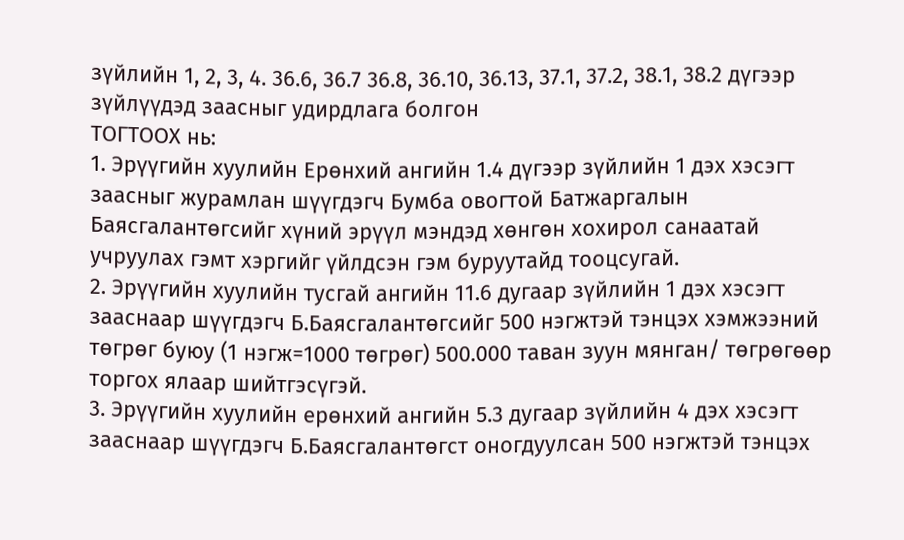зүйлийн 1, 2, 3, 4. 36.6, 36.7 36.8, 36.10, 36.13, 37.1, 37.2, 38.1, 38.2 дүгээр зүйлүүдэд заасныг удирдлага болгон
ТОГТООХ нь:
1. Эрүүгийн хуулийн Ерөнхий ангийн 1.4 дүгээр зүйлийн 1 дэх хэсэгт заасныг журамлан шүүгдэгч Бумба овогтой Батжаргалын Баясгалантөгсийг хүний эрүүл мэндэд хөнгөн хохирол санаатай учруулах гэмт хэргийг үйлдсэн гэм буруутайд тооцсугай.
2. Эрүүгийн хуулийн тусгай ангийн 11.6 дугаар зүйлийн 1 дэх хэсэгт зааснаар шүүгдэгч Б.Баясгалантөгсийг 500 нэгжтэй тэнцэх хэмжээний төгрөг буюу (1 нэгж=1000 төгрөг) 500.000 таван зуун мянган/ төгрөгөөр торгох ялаар шийтгэсүгэй.
3. Эрүүгийн хуулийн ерөнхий ангийн 5.3 дугаар зүйлийн 4 дэх хэсэгт зааснаар шүүгдэгч Б.Баясгалантөгст оногдуулсан 500 нэгжтэй тэнцэх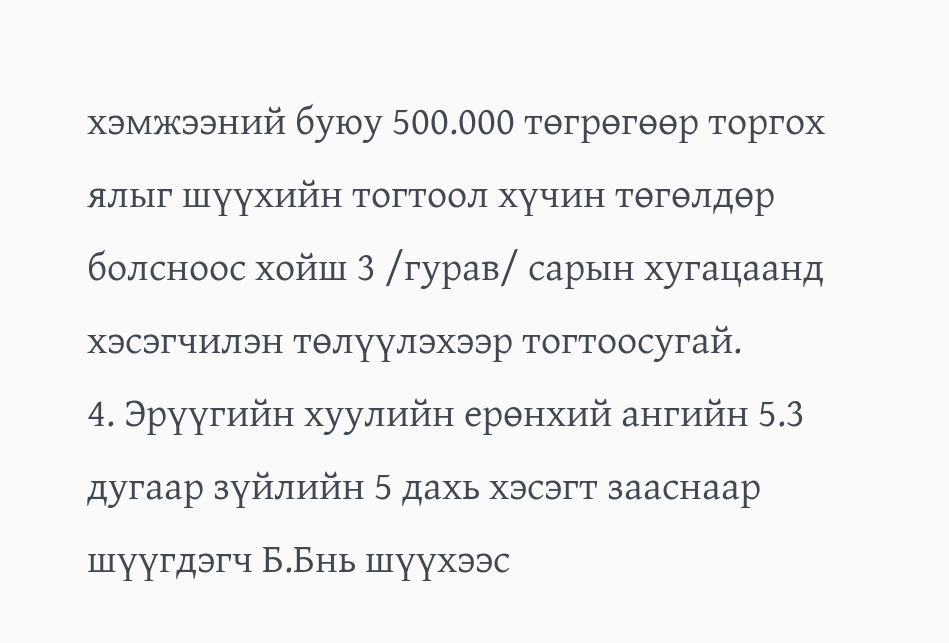хэмжээний буюу 500.000 төгрөгөөр торгох ялыг шүүхийн тогтоол хүчин төгөлдөр болсноос хойш 3 /гурав/ сарын хугацаанд хэсэгчилэн төлүүлэхээр тогтоосугай.
4. Эрүүгийн хуулийн ерөнхий ангийн 5.3 дугаар зүйлийн 5 дахь хэсэгт зааснаар шүүгдэгч Б.Бнь шүүхээс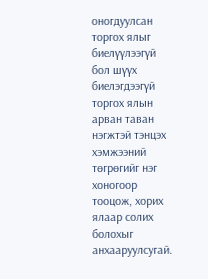оногдуулсан торгох ялыг биелүүлээгүй бол шүүх биелэгдээгүй торгох ялын арван таван нэгжтэй тэнцэх хэмжээний төгрөгийг нэг хоногоор тооцож, хорих ялаар солих болохыг анхааруулсугай.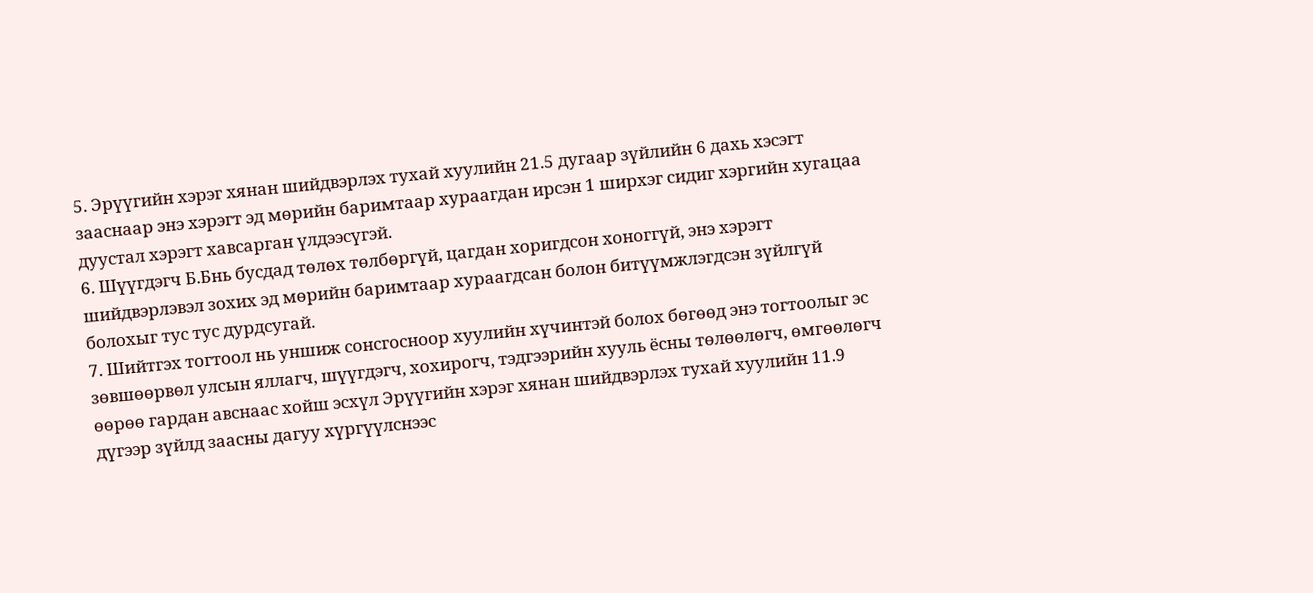5. Эрүүгийн хэрэг хянан шийдвэрлэх тухай хуулийн 21.5 дугаар зүйлийн 6 дахь хэсэгт зааснаар энэ хэрэгт эд мөрийн баримтаар хураагдан ирсэн 1 ширхэг сидиг хэргийн хугацаа дуустал хэрэгт хавсарган үлдээсүгэй.
6. Шүүгдэгч Б.Бнь бусдад төлөх төлбөргүй, цагдан хоригдсон хоноггүй, энэ хэрэгт шийдвэрлэвэл зохих эд мөрийн баримтаар хураагдсан болон битүүмжлэгдсэн зүйлгүй болохыг тус тус дурдсугай.
7. Шийтгэх тогтоол нь уншиж сонсгосноор хуулийн хүчинтэй болох бөгөөд энэ тогтоолыг эс зөвшөөрвөл улсын яллагч, шүүгдэгч, хохирогч, тэдгээрийн хууль ёсны төлөөлөгч, өмгөөлөгч өөрөө гардан авснаас хойш эсхүл Эрүүгийн хэрэг хянан шийдвэрлэх тухай хуулийн 11.9 дүгээр зүйлд заасны дагуу хүргүүлснээс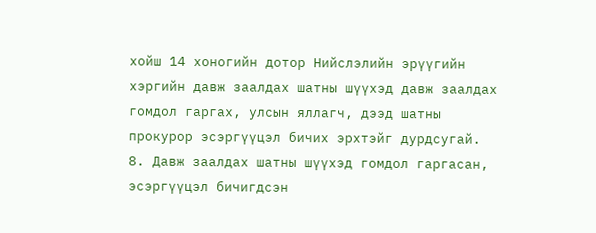хойш 14 хоногийн дотор Нийслэлийн эрүүгийн хэргийн давж заалдах шатны шүүхэд давж заалдах гомдол гаргах, улсын яллагч, дээд шатны прокурор эсэргүүцэл бичих эрхтэйг дурдсугай.
8. Давж заалдах шатны шүүхэд гомдол гаргасан, эсэргүүцэл бичигдсэн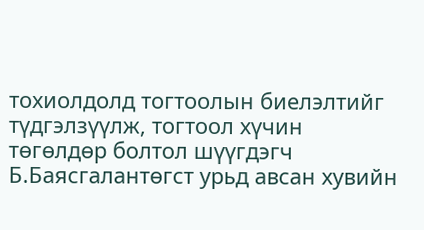тохиолдолд тогтоолын биелэлтийг түдгэлзүүлж, тогтоол хүчин төгөлдөр болтол шүүгдэгч Б.Баясгалантөгст урьд авсан хувийн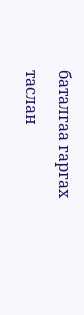баталгаа гаргах таслан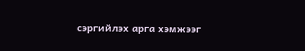сэргийлэх арга хэмжээг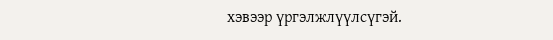хэвээр үргэлжлүүлсүгэй.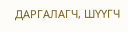ДАРГАЛАГЧ, ШҮҮГЧ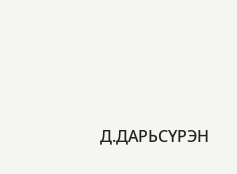Д.ДАРЬСҮРЭН